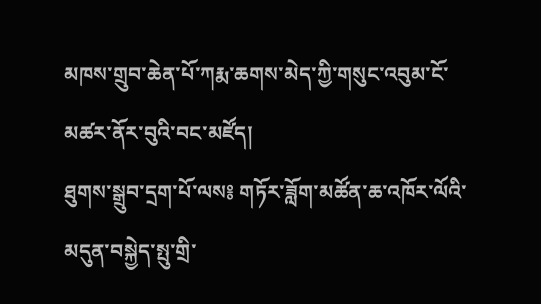མཁས་གྲུབ་ཆེན་པོ་ཀརྨ་ཆགས་མེད་ཀྱི་གསུང་འབུམ་ངོ་མཚར་ནོར་བུའི་བང་མཛོད།
ཐུགས་སྒྲུབ་དྲག་པོ་ལས༔ གཏོར་ཟློག་མཚོན་ཆ་འཁོར་ལོའི་མདུན་བསྐྱེད་སྤུ་གྲི་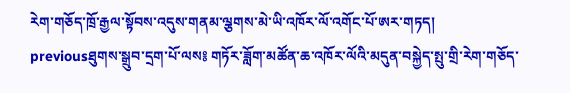རེག་གཅོད་ཁྲོ་རྒྱལ་སྟོབས་འདུས་གནམ་ལྕགས་མེ་ཡི་འཁོར་ལོ་འགོང་པོ་ཨར་གཏད།
previousཐུགས་སྒྲུབ་དྲག་པོ་ལས༔ གཏོར་ཟློག་མཚོན་ཆ་འཁོར་ལོའི་མདུན་བསྐྱེད་སྤུ་གྲི་རེག་གཅོད་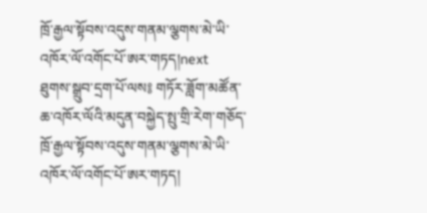ཁྲོ་རྒྱལ་སྟོབས་འདུས་གནམ་ལྕགས་མེ་ཡི་འཁོར་ལོ་འགོང་པོ་ཨར་གཏད།next
ཐུགས་སྒྲུབ་དྲག་པོ་ལས༔ གཏོར་ཟློག་མཚོན་ཆ་འཁོར་ལོའི་མདུན་བསྐྱེད་སྤུ་གྲི་རེག་གཅོད་ཁྲོ་རྒྱལ་སྟོབས་འདུས་གནམ་ལྕགས་མེ་ཡི་འཁོར་ལོ་འགོང་པོ་ཨར་གཏད།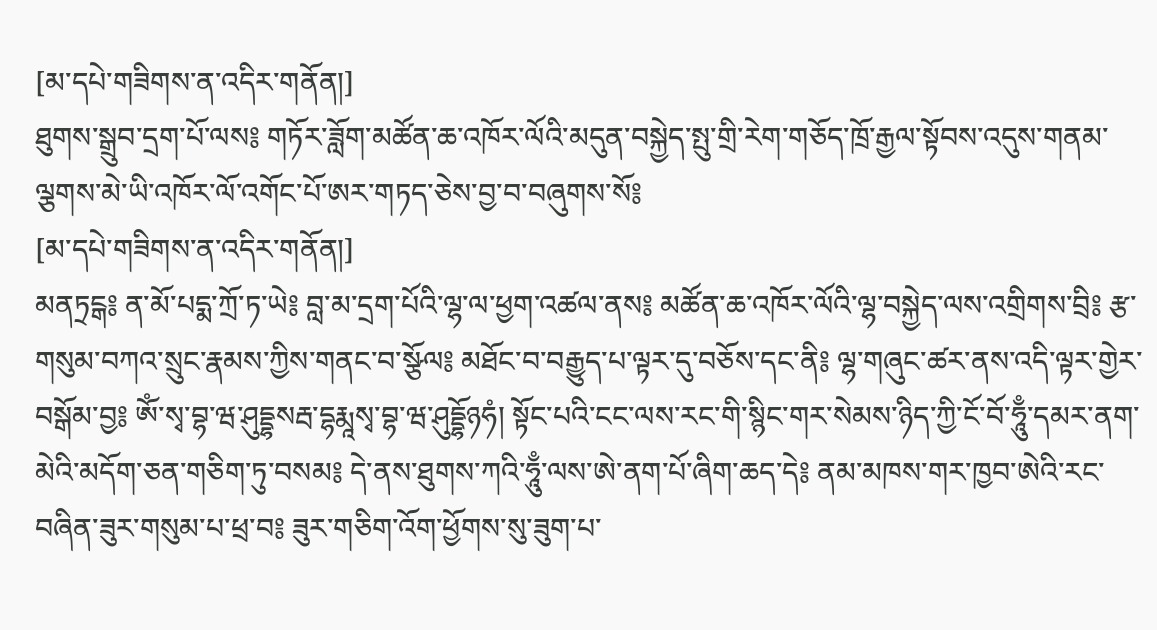[མ་དཔེ་གཟིགས་ན་འདིར་གནོན།]
ཐུགས་སྒྲུབ་དྲག་པོ་ལས༔ གཏོར་ཟློག་མཚོན་ཆ་འཁོར་ལོའི་མདུན་བསྐྱེད་སྤུ་གྲི་རེག་གཅོད་ཁྲོ་རྒྱལ་སྟོབས་འདུས་གནམ་ལྕགས་མེ་ཡི་འཁོར་ལོ་འགོང་པོ་ཨར་གཏད་ཅེས་བྱ་བ་བཞུགས་སོ༔
[མ་དཔེ་གཟིགས་ན་འདིར་གནོན།]
མནཏྲངྒ༔ ན་མོ་པདྨ་ཀྲོ་ཏ་ཡེ༔ བླ་མ་དྲག་པོའི་ལྷ་ལ་ཕྱག་འཚལ་ནས༔ མཚོན་ཆ་འཁོར་ལོའི་ལྷ་བསྐྱེད་ལས་འགྲིགས་བྲི༔ རྩ་གསུམ་བཀའ་སྲུང་རྣམས་ཀྱིས་གནང་བ་སྩོལ༔ མཐོང་བ་བརྒྱུད་པ་ལྟར་དུ་བཅོས་དང་ནི༔ ལྷ་གཞུང་ཚར་ནས་འདི་ལྟར་གྱེར་བསྒོམ་བྱ༔ ཨོཾ་སྭ་བྷ་ཝ་ཤུདྡྷསརྦ་དྷརྨཱསྭ་བྷ་ཝ་ཤུདྡྷོཉཧཾ། སྟོང་པའི་ངང་ལས་རང་གི་སྙིང་གར་སེམས་ཉིད་ཀྱི་ངོ་བོ་ཧཱུྃ་དམར་ནག་མེའི་མདོག་ཅན་གཅིག་ཏུ་བསམ༔ དེ་ནས་ཐུགས་ཀའི་ཧཱུྃ་ལས་ཨེ་ནག་པོ་ཞིག་ཆད་དེ༔ ནམ་མཁས་གར་ཁྱབ་ཨེའི་རང་བཞིན་ཟུར་གསུམ་པ་ཕྲ་བ༔ ཟུར་གཅིག་འོག་ཕྱོགས་སུ་ཟུག་པ་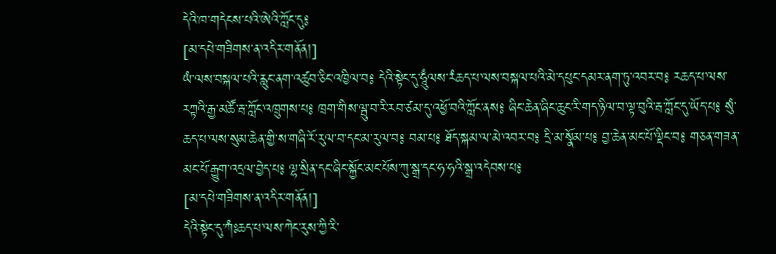དེའི་ཁ་གདེངས་པའི་ཨེའི་ཀློང་དུ༔
[མ་དཔེ་གཟིགས་ན་འདིར་གནོན།]
ཡཾ་ལས་བསྐལ་པའི་རླུང་ནག་འཚུབ་ཅིང་འཁྱིལ་བ༔ དེའི་སྟེང་དུ་ཧཱུྃལས་རཾཆད་པ་ལས་བསྐལ་པའི་མེ་དཔུང་དམར་ནག་ཏུ་འབར་བ༔ རཆད་པ་ལས་རཀྟའི་རྒྱ་མཚོ་རྦ་ཀློང་འཁྲུགས་པ༔ ཁྲག་གིས་ལྦུ་བ་རི་རབ་ཙམ་དུ་འཕྱོ་བའི་ཀློང་ནས༔ ཞིང་ཆེན་ཞིང་ཆུང་རི་གད་ཉིལ་བ་ལྟ་བུའི་རྦ་ཀློང་དུ་ཡོད་པ༔ སུཾ་ཆད་པ་ལས་སུམ་ཆེན་གྱི་ས་གཞི་རོ་རུལ་བ་དང་མ་རུལ་བ༔ བམ་པ༔ ཐོད་སྐམ་ལ་མེ་འབར་བ༔ དྲི་མ་སྣོམ་པ༔ བྱ་ཆེན་མང་པོ་ལྡིང་བ༔ གཅན་གཟན་མང་པོ་རྒྱུག་འདྲལ་བྱེད་པ༔ ལྷ་སྲིན་དང་ཞིང་སྐྱོང་མང་པོས་ཀུ་སྒྲ་དང་ཧ་ཧའི་སྒྲ་འདེབས་པ༔
[མ་དཔེ་གཟིགས་ན་འདིར་གནོན།]
དེའི་སྟེང་དུ་ཀཾཿཆད་པ་ལས་ཀེང་རུས་ཀྱི་རི་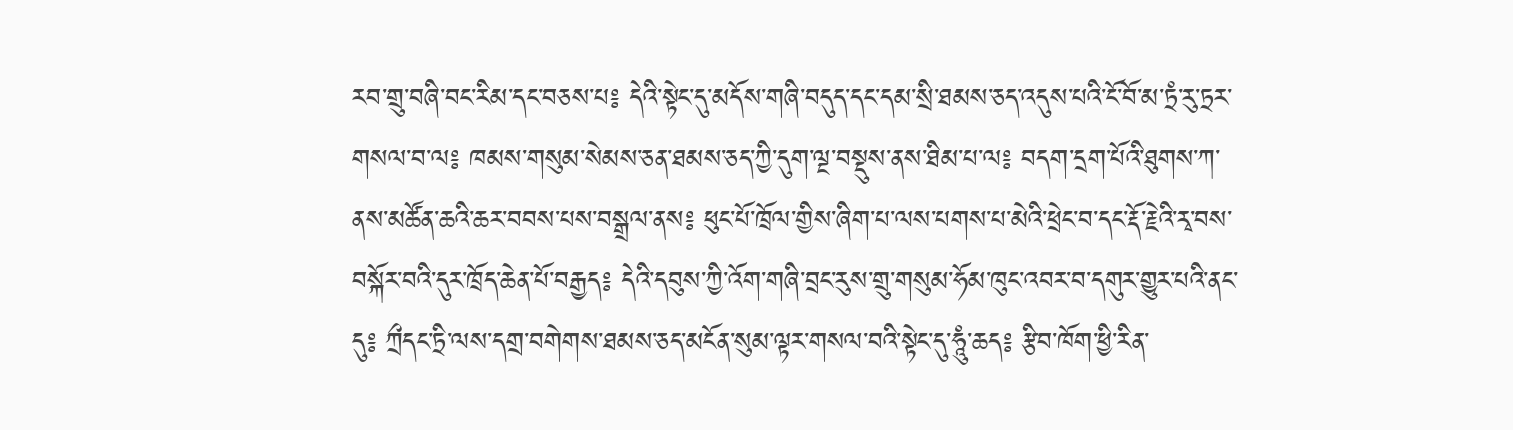རབ་གྲུ་བཞི་བང་རིམ་དང་བཅས་པ༔ དེའི་སྟེང་དུ་མདོས་གཞི་བདུད་དང་དམ་སྲི་ཐམས་ཅད་འདུས་པའི་ངོ་བོ་མ་ཏྲཾ་རུ་ཏྲར་གསལ་བ་ལ༔ ཁམས་གསུམ་སེམས་ཅན་ཐམས་ཅད་ཀྱི་དུག་ལྔ་བསྡུས་ནས་ཐིམ་པ་ལ༔ བདག་དྲག་པོའི་ཐུགས་ཀ་ནས་མཚོན་ཆའི་ཆར་བབས་པས་བསྒྲལ་ནས༔ ཕུང་པོ་ཁྲོལ་གྱིས་ཞིག་པ་ལས་པགས་པ་མེའི་ཕྲེང་བ་དང་རྡོ་རྗེའི་རྭ་བས་བསྐོར་བའི་དུར་ཁྲོད་ཆེན་པོ་བརྒྱད༔ དེའི་དབུས་ཀྱི་འོག་གཞི་བྲང་རུས་གྲུ་གསུམ་ཧོམ་ཁུང་འབར་བ་དགུར་གྱུར་པའི་ནང་དུ༔ ཀྲྀདང་ཏྲི་ལས་དགྲ་བགེགས་ཐམས་ཅད་མངོན་སུམ་ལྟར་གསལ་བའི་སྟེང་དུ་ཧཱུཾ་ཆད༔ རྩིབ་ཁོག་ཕྱི་རིན་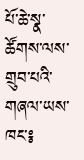པོ་ཆེ་སྣ་ཚོགས་ལས་གྲུབ་པའི་གཞལ་ཡས་ཁང་༔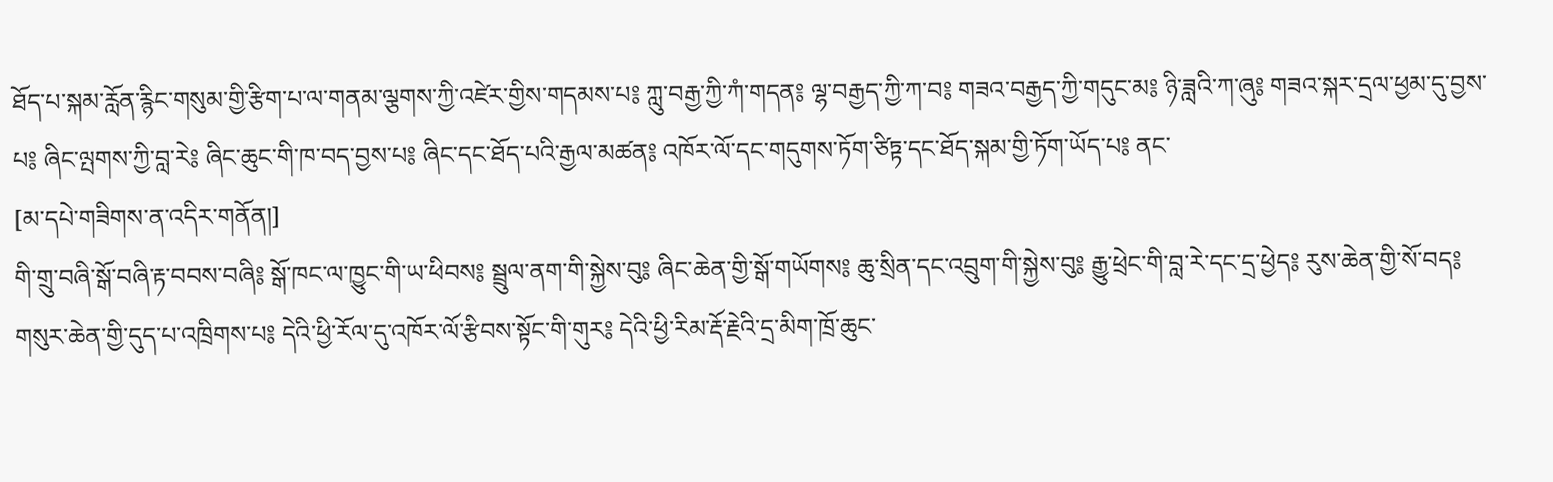ཐོད་པ་སྐམ་རློན་རྙིང་གསུམ་གྱི་རྩིག་པ་ལ་གནམ་ལྕགས་ཀྱི་འཛེར་གྱིས་གདམས་པ༔ ཀླུ་བརྒྱ་ཀྱི་ཀཾ་གདན༔ ལྷ་བརྒྱད་ཀྱི་ཀ་བ༔ གཟའ་བརྒྱད་ཀྱི་གདུང་མ༔ ཉི་ཟླའི་ཀ་ཞུ༔ གཟའ་སྐར་དྲལ་ཕྱམ་དུ་བྱས་པ༔ ཞིང་ལྤགས་ཀྱི་བླ་རེ༔ ཞིང་ཆུང་གི་ཁ་བད་བྱས་པ༔ ཞིང་དང་ཐོད་པའི་རྒྱལ་མཚན༔ འཁོར་ལོ་དང་གདུགས་ཏོག་ཙིཏྟ་དང་ཐོད་སྐམ་གྱི་ཏོག་ཡོད་པ༔ ནང་
[མ་དཔེ་གཟིགས་ན་འདིར་གནོན།]
གི་གྲུ་བཞི་སྒོ་བཞི་རྟ་བབས་བཞི༔ སྒོ་ཁང་ལ་ཁྱུང་གི་ཡ་ཕིབས༔ སྦྲུལ་ནག་གི་སྐྱེས་བུ༔ ཞིང་ཆེན་གྱི་སྒོ་གཡོགས༔ ཆུ་སྲིན་དང་འབྲུག་གི་སྐྱེས་བུ༔ རྒྱུ་ཕྲེང་གི་བླ་རེ་དང་དྲ་ཕྱེད༔ རུས་ཆེན་གྱི་སོ་བད༔ གསུར་ཆེན་གྱི་དུད་པ་འཁྲིགས་པ༔ དེའི་ཕྱི་རོལ་དུ་འཁོར་ལོ་རྩིབས་སྟོང་གི་གུར༔ དེའི་ཕྱི་རིམ་རྡོ་རྗེའི་དྲ་མིག་ཁྲོ་ཆུང་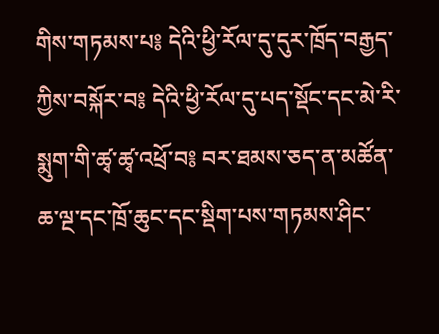གིས་གཏམས་པ༔ དེའི་ཕྱི་རོལ་དུ་དུར་ཁྲོད་བརྒྱད་ཀྱིས་བསྐོར་བ༔ དེའི་ཕྱི་རོལ་དུ་པད་སྡོང་དང་མེ་རི་སྨུག་གི་ཚྭ་ཚྭ་འཕྲོ་བ༔ བར་ཐམས་ཅད་ན་མཚོན་ཆ་ལྔ་དང་ཁྲོ་ཆུང་དང་སྡིག་པས་གཏམས་ཤིང་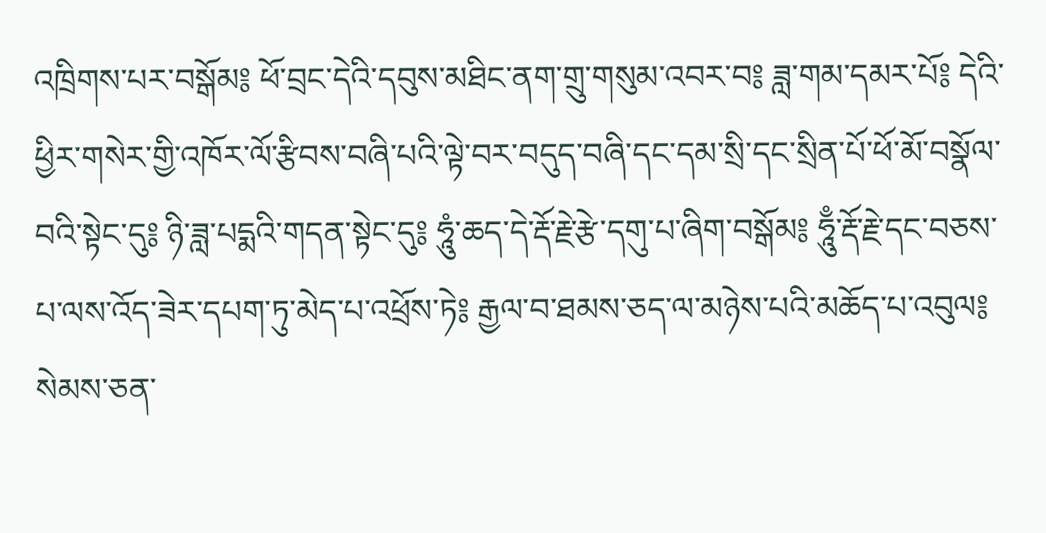འཁྲིགས་པར་བསྒོམ༔ ཕོ་བྲང་དེའི་དབུས་མཐིང་ནག་གྲུ་གསུམ་འབར་བ༔ ཟླ་གམ་དམར་པོ༔ དེའི་ཕྱིར་གསེར་གྱི་འཁོར་ལོ་རྩིབས་བཞི་པའི་ལྟེ་བར་བདུད་བཞི་དང་དམ་སྲི་དང་སྲིན་པོ་ཕོ་མོ་བསྣོལ་བའི་སྟེང་དུ༔ ཉི་ཟླ་པདྨའི་གདན་སྟེང་དུ༔ ཧཱུཾ་ཆད་དེ་རྡོ་རྗེ་རྩེ་དགུ་པ་ཞིག་བསྒོམ༔ ཧཱུྃ་རྡོ་རྗེ་དང་བཅས་པ་ལས་འོད་ཟེར་དཔག་ཏུ་མེད་པ་འཕྲོས་ཏེ༔ རྒྱལ་བ་ཐམས་ཅད་ལ་མཉེས་པའི་མཆོད་པ་འབུལ༔ སེམས་ཅན་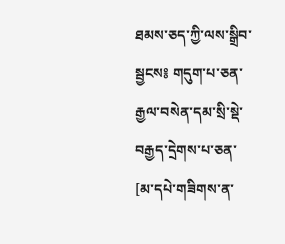ཐམས་ཅད་ཀྱི་ལས་སྒྲིབ་སྦྱངས༔ གདུག་པ་ཅན་རྒྱལ་བསེན་དམ་སྲི་སྡེ་བརྒྱད་དྲེགས་པ་ཅན་
[མ་དཔེ་གཟིགས་ན་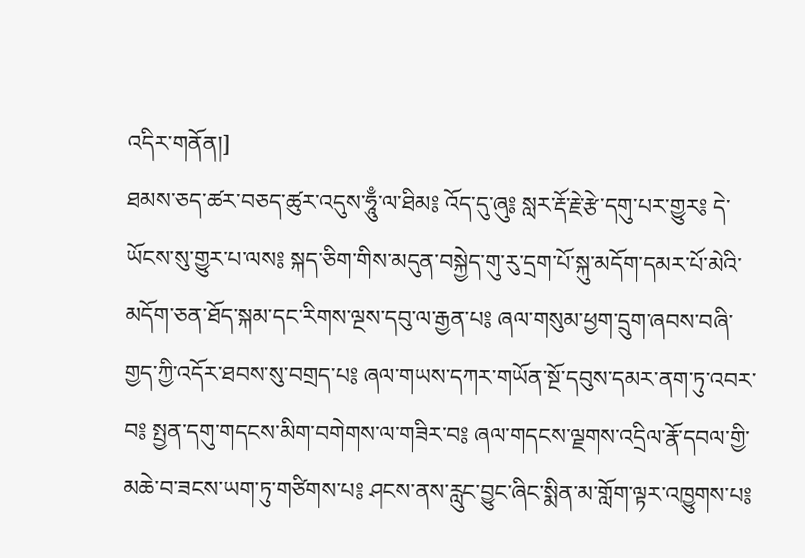འདིར་གནོན།]
ཐམས་ཅད་ཚར་བཅད་ཚུར་འདུས་ཧཱུྃ་ལ་ཐིམ༔ འོད་དུ་ཞུ༔ སླར་རྡོ་རྗེ་རྩེ་དགུ་པར་གྱུར༔ དེ་ཡོངས་སུ་གྱུར་པ་ལས༔ སྐད་ཅིག་གིས་མདུན་བསྐྱེད་གུ་རུ་དྲག་པོ་སྐུ་མདོག་དམར་པོ་མེའི་མདོག་ཅན་ཐོད་སྐམ་དང་རིགས་ལྔས་དབུ་ལ་རྒྱན་པ༔ ཞལ་གསུམ་ཕྱག་དྲུག་ཞབས་བཞི་གྱད་ཀྱི་འདོར་ཐབས་སུ་བགྲད་པ༔ ཞལ་གཡས་དཀར་གཡོན་སྔོ་དབུས་དམར་ནག་ཏུ་འབར་བ༔ སྤྱན་དགུ་གདངས་མིག་བགེགས་ལ་གཟིར་བ༔ ཞལ་གདངས་ལྗགས་འདྲིལ་རྣོ་དབལ་གྱི་མཆེ་བ་ཟངས་ཡག་ཏུ་གཙིགས་པ༔ ཤངས་ནས་རླུང་བྱུང་ཞིང་སྨིན་མ་གློག་ལྟར་འཁྱུགས་པ༔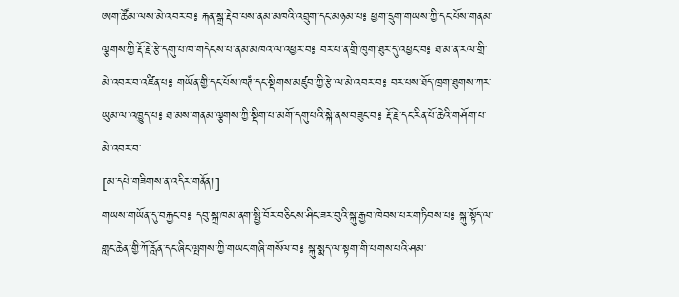ཨག་ཚོམ་ལས་མེ་འབར་བ༔ རྐན་སྒྲ་རྡེབ་པས་ནམ་མཁའི་འབྲུག་དང་མཉམ་པ༔ ཕྱག་དྲུག་གཡས་ཀྱི་དང་པོས་གནམ་ལྕགས་ཀྱི་རྡོ་རྗེ་རྩེ་དགུ་པ་ཁ་གདེངས་པ་ནམ་མཁའ་ལ་འཕྱར་བ༔ བར་པ་ན་གྲི་ཁུག་ཐུར་དུ་འཕྱང་བ༔ ཐ་མ་ན་རལ་གྲི་མེ་འབར་བ་འཛིན་པ༔ གཡོན་གྱི་དང་པོས་ཁཊཾ་དང་སྡིགས་མཛུབ་ཀྱི་རྩེ་ལ་མེ་འབར་བ༔ བར་པས་ཐོད་ཁྲག་ཐུགས་ཀར་ཡུམ་ལ་འཁྱུད་པ༔ ཐ་མས་གནམ་ལྕགས་ཀྱི་སྡིག་པ་མགོ་དགུ་པའི་སྐེ་ནས་བཟུང་བ༔ རྡོ་རྗེ་དང་རིན་པོ་ཆེའི་གཤོག་པ་མེ་འབར་བ་
[མ་དཔེ་གཟིགས་ན་འདིར་གནོན།]
གཡས་གཡོན་དུ་བརྐྱང་བ༔ དབུ་སྐྲ་ཁམ་ནག་སྤྱི་བོར་བཅིངས་ཤིང་ཟར་བུའི་སྐུ་རྒྱབ་ཁེབས་པར་གཏིབས་པ༔ སྐུ་སྟོད་ལ་གླང་ཆེན་གྱི་ཀོ་རློན་དང་ཞིང་ལྤགས་ཀྱི་གཡང་གཞི་གསོལ་བ༔ སྐུ་སྨད་ལ་སྟག་གི་པགས་པའི་ཤམ་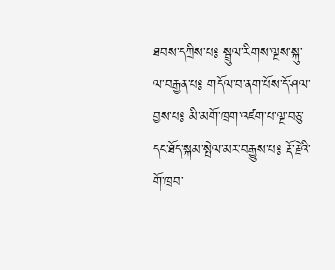ཐབས་དཀྲིས་པ༔ སྦྲུལ་རིགས་ལྔས་སྐུ་ལ་བརྒྱན་པ༔ གདོལ་བ་ནག་པོས་དོ་ཤལ་བྱས་པ༔ མི་མགོ་ཁྲག་འཛག་པ་ལྔ་བཅུ་དང་ཐོད་སྐམ་སྤེལ་མར་བརྒྱུས་པ༔ རྡོ་རྗེའི་གོ་ཁྲབ་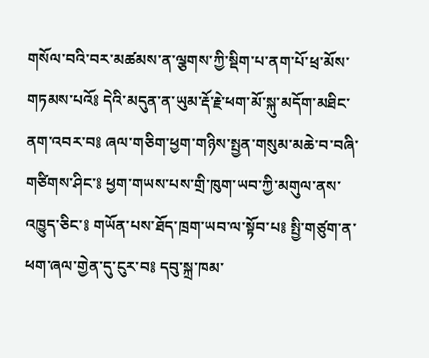གསོལ་བའི་བར་མཚམས་ན་ལྕགས་ཀྱི་སྡིག་པ་ནག་པོ་ཕྲ་མོས་གཏམས་པའོ༔ དེའི་མདུན་ན་ཡུམ་རྡོ་རྗེ་ཕག་མོ་སྐུ་མདོག་མཐིང་ནག་འབར་བ༔ ཞལ་གཅིག་ཕྱག་གཉིས་སྤྱན་གསུམ་མཆེ་བ་བཞི་གཙིགས་ཤིང་༔ ཕྱག་གཡས་པས་གྲི་ཁུག་ཡབ་ཀྱི་མགུལ་ནས་འཁྱུད་ཅིང་༔ གཡོན་པས་ཐོད་ཁྲག་ཡབ་ལ་སྟོབ་པ༔ སྤྱི་གཙུག་ན་ཕག་ཞལ་གྱེན་དུ་ངུར་བ༔ དབུ་སྐྲ་ཁམ་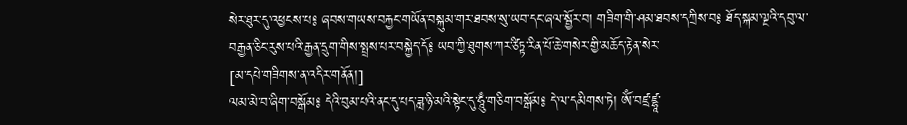སེར་ཐུར་དུ་འཕྱངས་པ༔ ཞབས་གཡས་བརྐྱང་གཡོན་བསྐུམ་གར་ཐབས་སུ་ཡབ་དང་ཞལ་སྦྱོར་བ། གཟིག་གི་ཤམ་ཐབས་དཀྲིས་བ༔ ཐོད་སྐམ་ལྔའི་དབུ་ལ་བརྒྱན་ཅིང་རུས་པའི་རྒྱན་དྲུག་གིས་སྤྲས་པར་བསྐྱེད་དོ༔ ཡབ་ཀྱི་ཐུགས་ཀར་ཙིཏྟ་རིན་པོ་ཆེ་གསེར་གྱི་མཆོད་རྟེན་སེར་
[མ་དཔེ་གཟིགས་ན་འདིར་གནོན།]
ལམ་མེ་བ་ཞིག་བསྒོམ༔ དེའི་བུམ་པའི་ནང་དུ་པད་ཟླ་ཉི་མའི་སྟེང་དུ་ཧཱུྃ་གཅིག་བསྒོམ༔ དེ་ལ་དམིགས་ཏེ། ཨོཾ་བཛྲ་ཛྷཱ་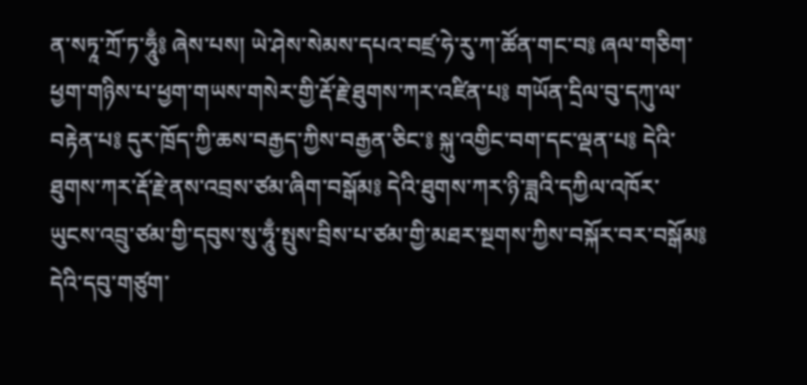ན་སཏཱ་ཀྲོ་ཏ་ཧཱུྃ༔ ཞེས་པས། ཡེ་ཤེས་སེམས་དཔའ་བཛྲ་ཧེ་རུ་ཀ་ཚོན་གང་བ༔ ཞལ་གཅིག་ཕྱག་གཉིས་པ་ཕྱག་གཡས་གསེར་གྱི་རྡོ་རྗེ་ཐུགས་ཀར་འཛིན་པ༔ གཡོན་དྲིལ་བུ་དཀུ་ལ་བརྟེན་པ༔ དུར་ཁྲོད་ཀྱི་ཆས་བརྒྱད་ཀྱིས་བརྒྱན་ཅིང་༔ སྐུ་འགྱིང་བག་དང་ལྡན་པ༔ དེའི་ཐུགས་ཀར་རྡོ་རྗེ་ནས་འབྲས་ཙམ་ཞིག་བསྒོམ༔ དེའི་ཐུགས་ཀར་ཉི་ཟླའི་དཀྱིལ་འཁོར་ཡུངས་འབྲུ་ཙམ་གྱི་དབུས་སུ་ཧཱུྃ་སྤུས་བྲིས་པ་ཙམ་གྱི་མཐར་སྔགས་ཀྱིས་བསྐོར་བར་བསྒོམ༔ དེའི་དབུ་གཙུག་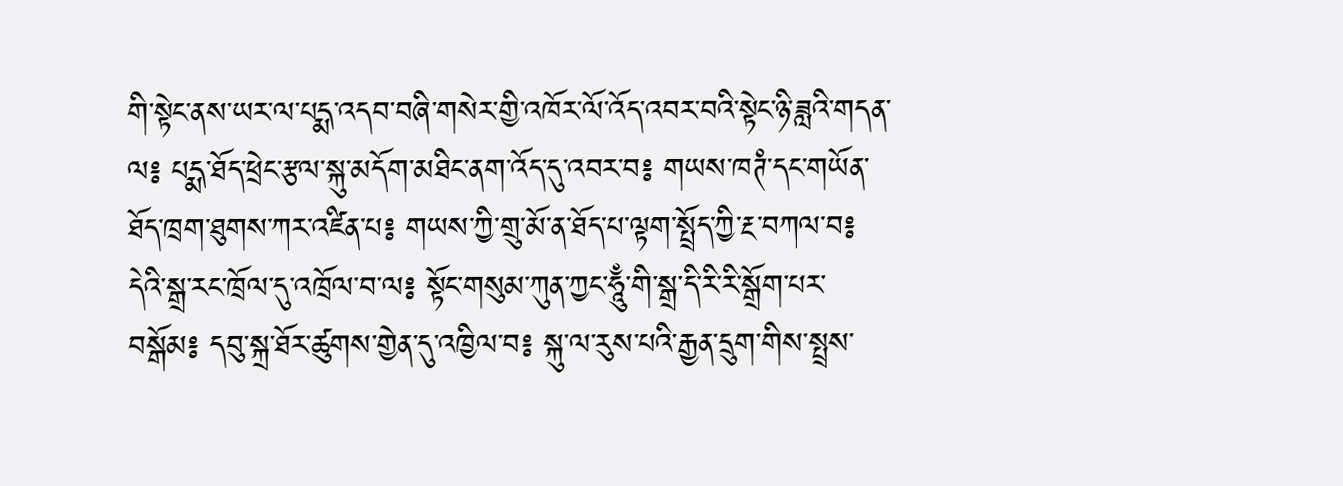གི་སྟེང་ནས་ཡར་ལ་པདྨ་འདབ་བཞི་གསེར་གྱི་འཁོར་ལོ་འོད་འབར་བའི་སྟེང་ཉི་ཟླའི་གདན་ལ༔ པདྨ་ཐོད་ཕྲེང་རྩལ་སྐུ་མདོག་མཐིང་ནག་འོད་དུ་འབར་བ༔ གཡས་ཁཊཾ་དང་གཡོན་ཐོད་ཁྲག་ཐུགས་ཀར་འཛིན་པ༔ གཡས་ཀྱི་གྲུ་མོ་ན་ཐོད་པ་ལྟག་སྤྲོད་ཀྱི་རྔ་བཀལ་བ༔ དེའི་སྒྲ་རང་ཁྲོལ་དུ་འཁྲོལ་བ་ལ༔ སྟོང་གསུམ་ཀུན་ཀྱང་ཧཱུྃ་གི་སྒྲ་དི་རི་རི་སྒྲོག་པར་བསྒོམ༔ དབུ་སྐྲ་ཐོར་ཚུགས་གྱེན་དུ་འཁྱིལ་བ༔ སྐུ་ལ་རུས་པའི་རྒྱན་དྲུག་གིས་སྤྲས་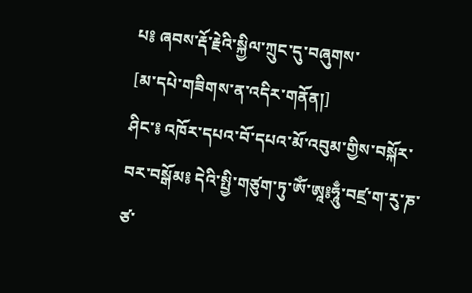པ༔ ཞབས་རྡོ་རྗེའི་སྐྱིལ་ཀྲུང་དུ་བཞུགས་
[མ་དཔེ་གཟིགས་ན་འདིར་གནོན།]
ཤིང་༔ འཁོར་དཔའ་བོ་དཔའ་མོ་འབུམ་གྱིས་བསྐོར་བར་བསྒོམ༔ དེའི་སྤྱི་གཙུག་ཏུ་ཨོཾ་ཨཱ༔ཧཱུྃ་བཛྲ་ག་རུ་ཎ་ཙ་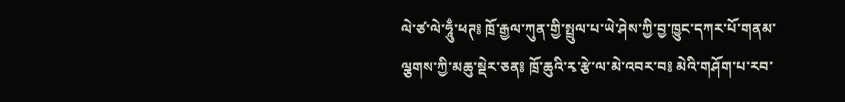ལེ་ཙ་ལེ་ཧཱུྃ་ཕཊ༔ ཁྲོ་རྒྱལ་ཀུན་གྱི་སྤྲུལ་པ་ཡེ་ཤེས་ཀྱི་བྱ་ཁྱུང་དཀར་པོ་གནམ་ལྕགས་ཀྱི་མཆུ་སྡེར་ཅན༔ ཁྲོ་ཆུའི་རྭ་རྩེ་ལ་མེ་འབར་བ༔ མེའི་གཤོག་པ་རབ་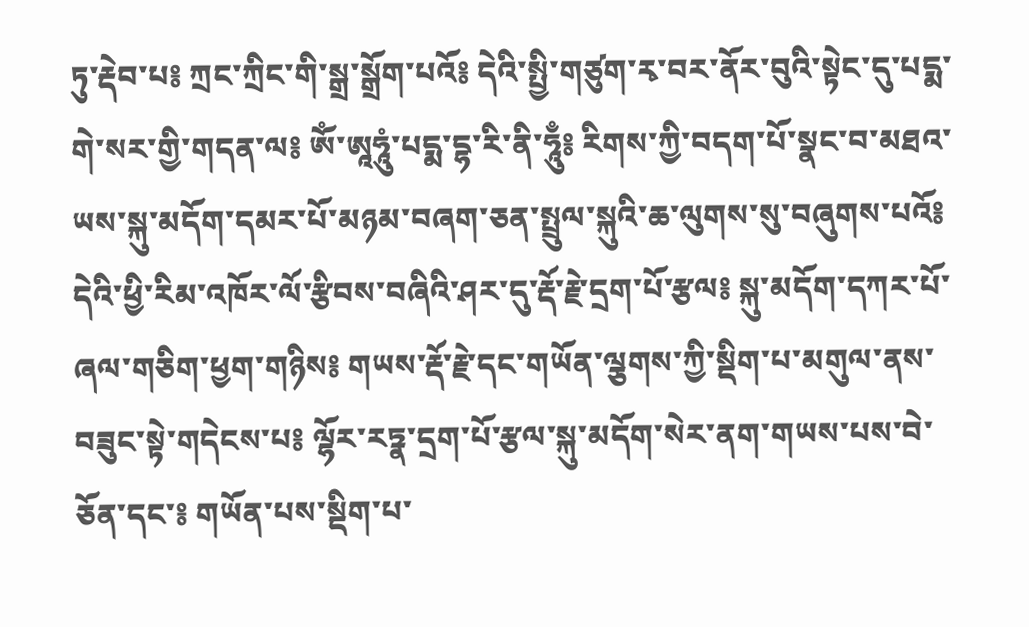ཏུ་རྡེབ་པ༔ ཀྲང་ཀྲིང་གི་སྒྲ་སྒྲོག་པའོ༔ དེའི་སྤྱི་གཙུག་རྭ་བར་ནོར་བུའི་སྟེང་དུ་པདྨ་གེ་སར་གྱི་གདན་ལ༔ ཨོཾ་ཨཱཧཱུཾ་པདྨ་དྷ་རི་ནི་ཧཱུྃ༔ རིགས་ཀྱི་བདག་པོ་སྣང་བ་མཐའ་ཡས་སྐུ་མདོག་དམར་པོ་མཉམ་བཞག་ཅན་སྤྲུལ་སྐུའི་ཆ་ལུགས་སུ་བཞུགས་པའོ༔ དེའི་ཕྱི་རིམ་འཁོར་ལོ་རྩིབས་བཞིའི་ཤར་དུ་རྡོ་རྗེ་དྲག་པོ་རྩལ༔ སྐུ་མདོག་དཀར་པོ་ཞལ་གཅིག་ཕྱག་གཉིས༔ གཡས་རྡོ་རྗེ་དང་གཡོན་ལྕགས་ཀྱི་སྡིག་པ་མགུལ་ནས་བཟུང་སྟེ་གདེངས་པ༔ ལྷོར་རཏྣ་དྲག་པོ་རྩལ་སྐུ་མདོག་སེར་ནག་གཡས་པས་བེ་ཅོན་དང་༔ གཡོན་པས་སྡིག་པ་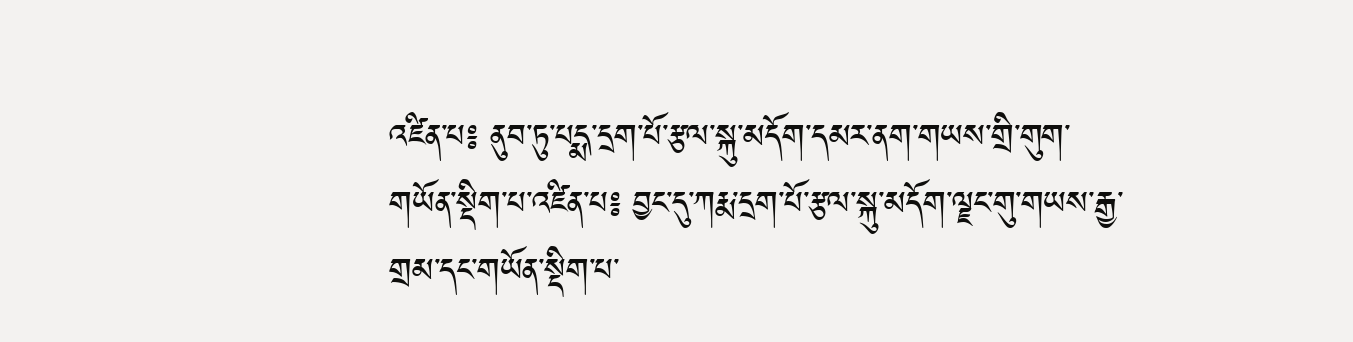འཛིན་པ༔ ནུབ་ཏུ་པདྨ་དྲག་པོ་རྩལ་སྐུ་མདོག་དམར་ནག་གཡས་གྲི་གུག་གཡོན་སྡིག་པ་འཛིན་པ༔ བྱང་དུ་ཀརྨ་དྲག་པོ་རྩལ་སྐུ་མདོག་ལྗང་གུ་གཡས་རྒྱ་གྲམ་དང་གཡོན་སྡིག་པ་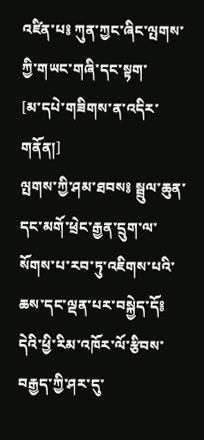འཛིན་པ༔ ཀུན་ཀྱང་ཞིང་ལྤགས་ཀྱི་གཡང་གཞི་དང་སྟག་
[མ་དཔེ་གཟིགས་ན་འདིར་གནོན།]
ལྤགས་ཀྱི་ཤམ་ཐབས༔ སྦྲུལ་ཆུན་དང་མགོ་ཕྲེང་རྒྱན་དྲུག་ལ་སོགས་པ་རབ་ཏུ་འཇིགས་པའི་ཆས་དང་ལྡན་པར་བསྐྱེད་དོ༔ དེའི་ཕྱི་རིམ་འཁོར་ལོ་རྩིབས་བརྒྱད་ཀྱི་ཤར་དུ་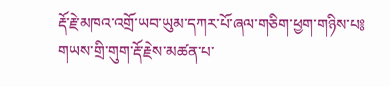རྡོ་རྗེ་མཁའ་འགྲོ་ཡབ་ཡུམ་དཀར་པོ་ཞལ་གཅིག་ཕྱག་གཉིས་པ༔ གཡས་གྲི་གུག་རྡོ་རྗེས་མཚན་པ་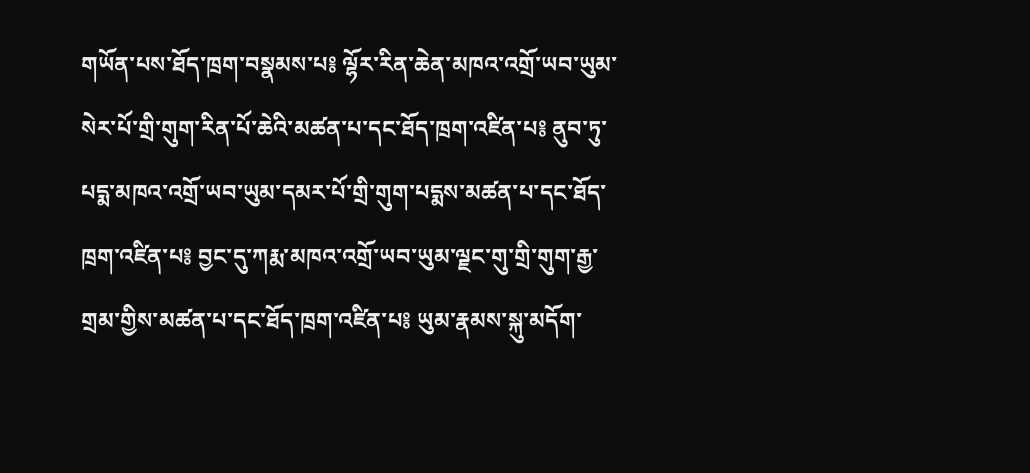གཡོན་པས་ཐོད་ཁྲག་བསྣམས་པ༔ ལྷོར་རིན་ཆེན་མཁའ་འགྲོ་ཡབ་ཡུམ་སེར་པོ་གྲི་གུག་རིན་པོ་ཆེའི་མཚན་པ་དང་ཐོད་ཁྲག་འཛིན་པ༔ ནུབ་ཏུ་པདྨ་མཁའ་འགྲོ་ཡབ་ཡུམ་དམར་པོ་གྲི་གུག་པདྨས་མཚན་པ་དང་ཐོད་ཁྲག་འཛིན་པ༔ བྱང་དུ་ཀརྨ་མཁའ་འགྲོ་ཡབ་ཡུམ་ལྗང་གུ་གྲི་གུག་རྒྱ་གྲམ་གྱིས་མཚན་པ་དང་ཐོད་ཁྲག་འཛིན་པ༔ ཡུམ་རྣམས་སྐུ་མདོག་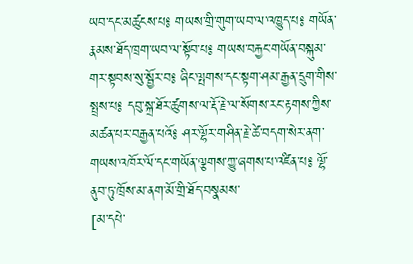ཡབ་དང་མཚུངས་པ༔ གཡས་གྲི་གུག་ཡབ་ལ་འཁྱུད་པ༔ གཡོན་རྣམས་ཐོད་ཁྲག་ཡབ་ལ་སྟོབ་པ༔ གཡས་བརྐྱང་གཡོན་བསྐུམ་གར་སྟབས་སུ་སྦྱོར་བ༔ ཞིང་ལྤགས་དང་སྟག་ཤམ་རྒྱན་དྲུག་གིས་སྤྲས་པ༔ དབུ་སྐྲ་ཐོར་ཚུགས་ལ་རྡོ་རྗེ་ལ་སོགས་རང་རྟགས་ཀྱིས་མཚན་པར་བརྒྱན་པའོ༔ ཤར་ལྷོར་གཤིན་རྗེ་ཚེ་བདག་སེར་ནག་གཡས་འཁོར་ལོ་དང་གཡོན་ལྕགས་ཀྱུ་ཞགས་པ་འཛིན་པ༔ ལྷོ་ནུབ་ཏུ་ཁྲོས་མ་ནག་མོ་གྲི་ཐོད་བསྣམས་
[མ་དཔེ་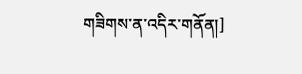གཟིགས་ན་འདིར་གནོན།]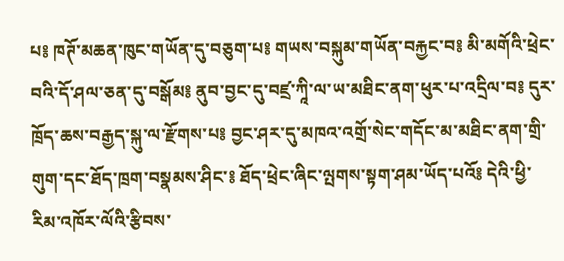པ༔ ཁཊོ་མཆན་ཁུང་གཡོན་དུ་བཅུག་པ༔ གཡས་བསྐུམ་གཡོན་བརྐྱང་བ༔ མི་མགོའི་ཕྲེང་བའི་དོ་ཤལ་ཅན་དུ་བསྒོམ༔ ནུབ་བྱང་དུ་བཛྲ་ཀཱི་ལ་ཡ་མཐིང་ནག་ཕུར་པ་འདྲིལ་བ༔ དུར་ཁྲོད་ཆས་བརྒྱད་སྐུ་ལ་རྫོགས་པ༔ བྱང་ཤར་དུ་མཁའ་འགྲོ་སེང་གདོང་མ་མཐིང་ནག་གྲི་གུག་དང་ཐོད་ཁྲག་བསྣམས་ཤིང་༔ ཐོད་ཕྲེང་ཞིང་ལྤགས་སྟག་ཤམ་ཡོད་པའོ༔ དེའི་ཕྱི་རིམ་འཁོར་ལོའི་རྩིབས་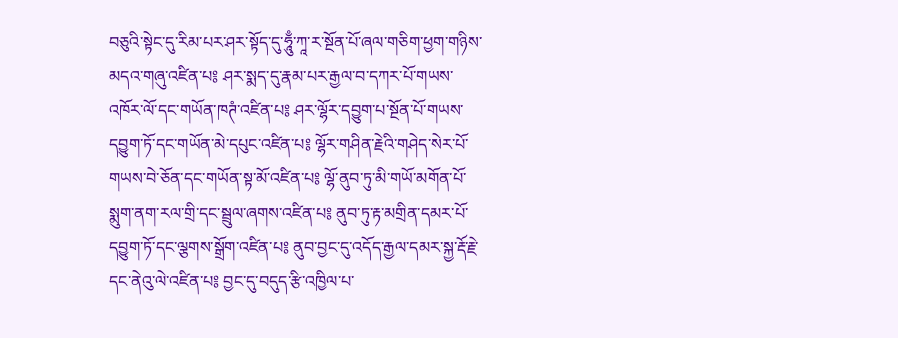བཅུའི་སྟེང་དུ་རིམ་པར་ཤར་སྟོད་དུ་ཧཱུྃ་ཀཱ་ར་སྔོན་པོ་ཞལ་གཅིག་ཕྱག་གཉིས་མདའ་གཞུ་འཛིན་པ༔ ཤར་སྨད་དུ་རྣམ་པར་རྒྱལ་བ་དཀར་པོ་གཡས་འཁོར་ལོ་དང་གཡོན་ཁཊཾ་འཛིན་པ༔ ཤར་ལྷོར་དབྱུག་པ་སྔོན་པོ་གཡས་དབྱུག་ཏོ་དང་གཡོན་མེ་དཔུང་འཛིན་པ༔ ལྷོར་གཤིན་རྗེའི་གཤེད་སེར་པོ་གཡས་བེ་ཅོན་དང་གཡོན་སྟ་མོ་འཛིན་པ༔ ལྷོ་ནུབ་ཏུ་མི་གཡོ་མགོན་པོ་སྨུག་ནག་རལ་གྲི་དང་སྦྲུལ་ཞགས་འཛིན་པ༔ ནུབ་ཏུ་རྟ་མགྲིན་དམར་པོ་དབྱུག་ཏོ་དང་ལྕགས་སྒྲོག་འཛིན་པ༔ ནུབ་བྱང་དུ་འདོད་རྒྱལ་དམར་སྐྱ་རྡོ་རྗེ་དང་ནེའུ་ལེ་འཛིན་པ༔ བྱང་དུ་བདུད་རྩི་འཁྱིལ་པ་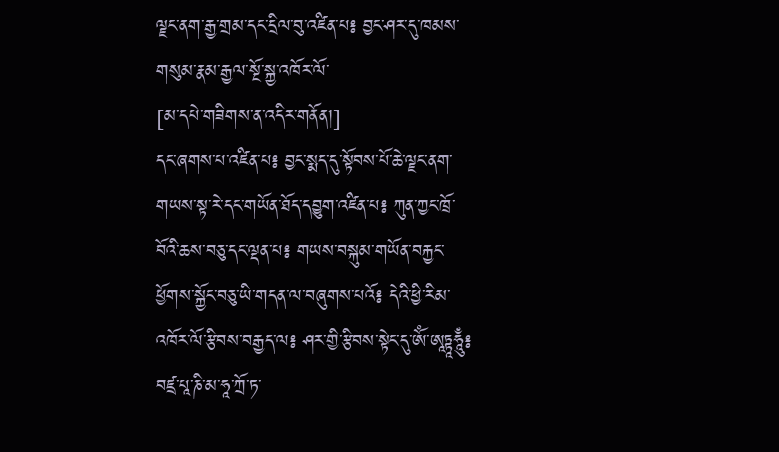ལྗང་ནག་རྒྱ་གྲམ་དང་དྲིལ་བུ་འཛིན་པ༔ བྱང་ཤར་དུ་ཁམས་གསུམ་རྣམ་རྒྱལ་སྔོ་སྐྱ་འཁོར་ལོ་
[མ་དཔེ་གཟིགས་ན་འདིར་གནོན།]
དང་ཞགས་པ་འཛིན་པ༔ བྱང་སྨད་དུ་སྟོབས་པོ་ཆེ་ལྗང་ནག་གཡས་སྟ་རེ་དང་གཡོན་ཐོད་དབྱུག་འཛིན་པ༔ ཀུན་ཀྱང་ཁྲོ་བོའི་ཆས་བཅུ་དང་ལྡན་པ༔ གཡས་བསྐུམ་གཡོན་བརྐྱང་ཕྱོགས་སྐྱོང་བཅུ་ཡི་གདན་ལ་བཞུགས་པའོ༔ དེའི་ཕྱི་རིམ་འཁོར་ལོ་རྩིབས་བརྒྱད་ལ༔ ཤར་གྱི་རྩིབས་སྟེང་དུ་ཨོཾ་ཨཱཏྟཱཧཱུྃ༔ བཛྲ་པཱ་ཎི་མ་ཧཱ་ཀྲོ་ཏ་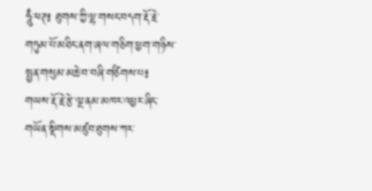ཧཱུྃ་ཕཊ༔ ཐུགས་ཀྱི་ལྷ་གསང་བདག་རྡོ་རྗེ་གཏུམ་པོ་མཐིང་ནག་ཞལ་གཅིག་ཕྱག་གཉིས་སྤྱན་གསུམ་མཆེ་བ་བཞི་གཙིགས་པ༔ གཡས་རྡོ་རྗེ་རྩེ་ལྔ་ནམ་མཁར་འཕྱར་ཞིང་གཡོན་སྡིགས་མཛུབ་ཐུགས་ཀར་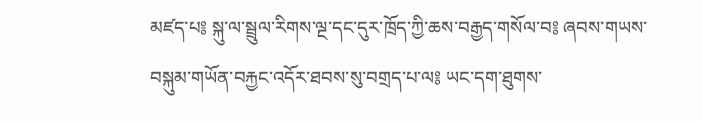མཛད་པ༔ སྐུ་ལ་སྦྲུལ་རིགས་ལྔ་དང་དུར་ཁྲོད་ཀྱི་ཆས་བརྒྱད་གསོལ་བ༔ ཞབས་གཡས་བསྐུམ་གཡོན་བརྐྱང་འདོར་ཐབས་སུ་བགྲད་པ་ལ༔ ཡང་དག་ཐུགས་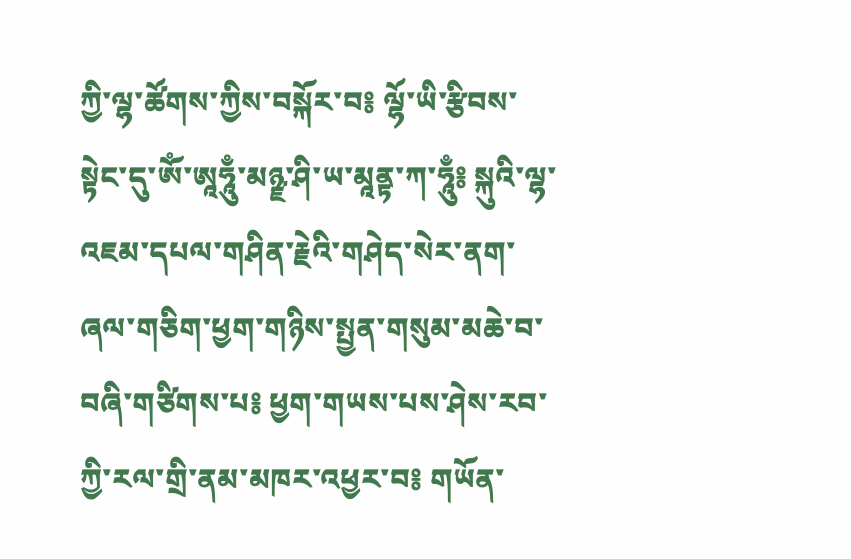ཀྱི་ལྷ་ཚོགས་ཀྱིས་བསྐོར་བ༔ ལྷོ་ཡི་རྩིབས་སྟེང་དུ་ཨོཾ་ཨཱཧཱུྃ་མཉྫ་ཤི་ཡ་མཱནྟ་ཀ་ཧཱུྃ༔ སྐུའི་ལྷ་འཇམ་དཔལ་གཤིན་རྗེའི་གཤེད་སེར་ནག་ཞལ་གཅིག་ཕྱག་གཉིས་སྤྱན་གསུམ་མཆེ་བ་བཞི་གཙིགས་པ༔ ཕྱག་གཡས་པས་ཤེས་རབ་ཀྱི་རལ་གྲི་ནམ་མཁར་འཕྱར་བ༔ གཡོན་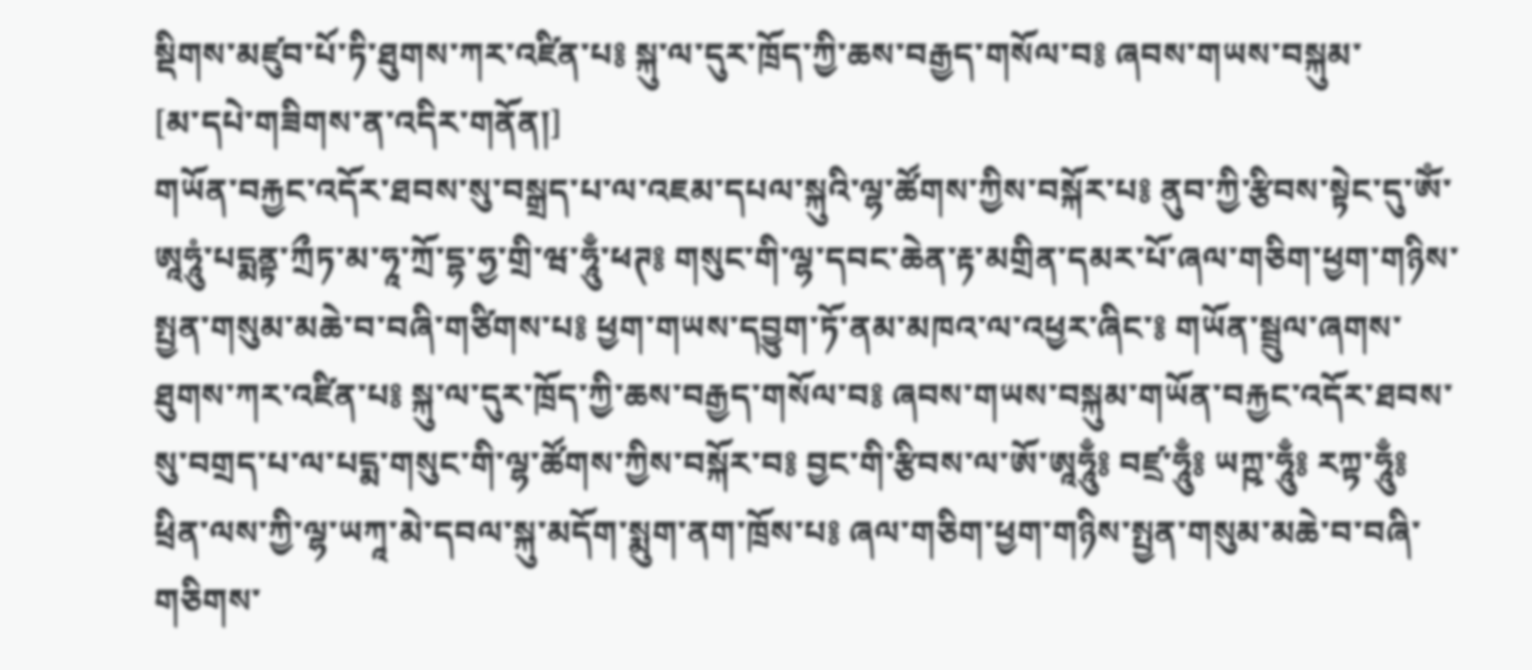སྡིགས་མཛུབ་པོ་ཏི་ཐུགས་ཀར་འཛིན་པ༔ སྐུ་ལ་དུར་ཁྲོད་ཀྱི་ཆས་བརྒྱད་གསོལ་བ༔ ཞབས་གཡས་བསྐུམ་
[མ་དཔེ་གཟིགས་ན་འདིར་གནོན།]
གཡོན་བརྐྱང་འདོར་ཐབས་སུ་བསྒྲད་པ་ལ་འཇམ་དཔལ་སྐུའི་ལྷ་ཚོགས་ཀྱིས་བསྐོར་པ༔ ནུབ་ཀྱི་རྩིབས་སྟེང་དུ་ཨོཾ་ཨཱཧཱུཾ་པདྨནྟ་ཀྲྀཏ་མ་ཧཱ་ཀྲོ་དྷ་ཧྱ་གྲི་ཝ་ཧཱུྃ་ཕཊ༔ གསུང་གི་ལྷ་དབང་ཆེན་རྟ་མགྲིན་དམར་པོ་ཞལ་གཅིག་ཕྱག་གཉིས་སྤྱན་གསུམ་མཆེ་བ་བཞི་གཙིགས་པ༔ ཕྱག་གཡས་དབྱུག་ཏོ་ནམ་མཁའ་ལ་འཕྱར་ཞིང་༔ གཡོན་སྦྲུལ་ཞགས་ཐུགས་ཀར་འཛིན་པ༔ སྐུ་ལ་དུར་ཁྲོད་ཀྱི་ཆས་བརྒྱད་གསོལ་བ༔ ཞབས་གཡས་བསྐུམ་གཡོན་བརྐྱང་འདོར་ཐབས་སུ་བགྲད་པ་ལ་པདྨ་གསུང་གི་ལྷ་ཚོགས་ཀྱིས་བསྐོར་བ༔ བྱང་གི་རྩིབས་ལ་ཨོ་ཨཱཧཱུྃ༔ བཛྲ་ཧཱུྃ༔ ཡཀྵ་ཧཱུྃ༔ རཀྟ་ཧཱུྃ༔ ཕྲིན་ལས་ཀྱི་ལྷ་ཡཀཱ་མེ་དབལ་སྐུ་མདོག་སྨུག་ནག་ཁྲོས་པ༔ ཞལ་གཅིག་ཕྱག་གཉིས་སྤྱན་གསུམ་མཆེ་བ་བཞི་གཅིགས་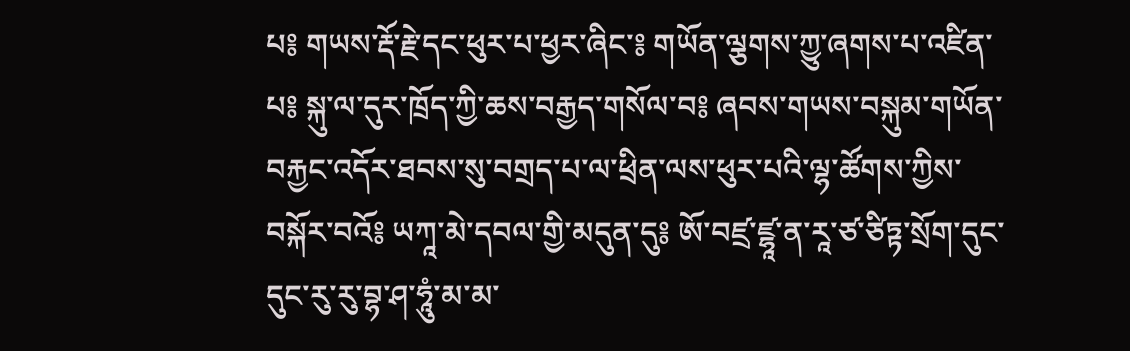པ༔ གཡས་རྡོ་རྗེ་དང་ཕུར་པ་ཕྱར་ཞིང་༔ གཡོན་ལྕགས་ཀྱུ་ཞགས་པ་འཛིན་པ༔ སྐུ་ལ་དུར་ཁྲོད་ཀྱི་ཆས་བརྒྱད་གསོལ་བ༔ ཞབས་གཡས་བསྐུམ་གཡོན་བརྐྱང་འདོར་ཐབས་སུ་བགྲད་པ་ལ་ཕྲིན་ལས་ཕུར་པའི་ལྷ་ཚོགས་ཀྱིས་བསྐོར་བའོ༔ ཡཀཱ་མེ་དབལ་གྱི་མདུན་དུ༔ ཨོ་བཛྲ་ཛྷཱ་ན་རཱ་ཙ་ཙིཏྟ་སྲོག་དུང་དུང་རུ་རུ་བྷ་ཤ་ཧཱུཾ་མ་མ་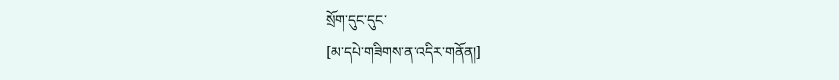སྲོག་དུང་དུང་
[མ་དཔེ་གཟིགས་ན་འདིར་གནོན།]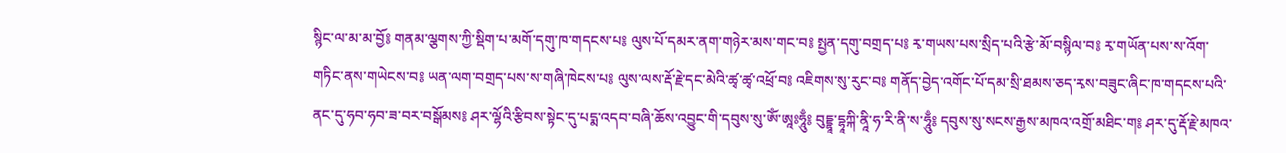སྙིང་ལ་མ་མ་བྱོ༔ གནམ་ལྕགས་ཀྱི་སྡིག་པ་མགོ་དགུ་ཁ་གདངས་པ༔ ལུས་པོ་དམར་ནག་གཉེར་མས་གང་བ༔ སྤྱན་དགུ་བགྲད་པ༔ རྭ་གཡས་པས་སྲིད་པའི་རྩེ་མོ་བསྙིལ་བ༔ རྭ་གཡོན་པས་ས་འོག་གཏིང་ནས་གཡེངས་བ༔ ཡན་ལག་བགྲད་པས་ས་གཞི་ཁེངས་པ༔ ལུས་ལས་རྡོ་རྗེ་དང་མེའི་ཚྭ་ཚྭ་འཕྲོ་བ༔ འཇིགས་སུ་རུང་བ༔ གནོད་བྱེད་འགོང་པོ་དམ་སྲི་ཐམས་ཅད་རྭས་བཟུང་ཞིང་ཁ་གདངས་པའི་ནང་དུ་ཧབ་ཧབ་ཟ་བར་བསྒོམས༔ ཤར་ལྷོའི་རྩིབས་སྟེང་དུ་པདྨ་འདབ་བཞི་ཆོས་འབྱུང་གི་དབུས་སུ་ཨོཾ་ཨཱཿཧཱུྃ༔ བུདྡྷཱ་དྷཱཀྐི་ནཱི་ཧ་རི་ནི་ས་ཧཱུྃ༔ དབུས་སུ་སངས་རྒྱས་མཁའ་འགྲོ་མཐིང་ག༔ ཤར་དུ་རྡོ་རྗེ་མཁའ་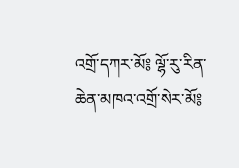འགྲོ་དཀར་མོ༔ ལྷོ་རུ་རིན་ཆེན་མཁའ་འགྲོ་སེར་མོ༔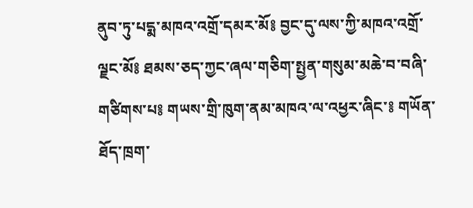ནུབ་ཏུ་པདྨ་མཁའ་འགྲོ་དམར་མོ༔ བྱང་དུ་ལས་ཀྱི་མཁའ་འགྲོ་ལྗང་མོ༔ ཐམས་ཅད་ཀྱང་ཞལ་གཅིག་སྤྱན་གསུམ་མཆེ་བ་བཞི་གཙིགས་པ༔ གཡས་གྲི་ཁུག་ནམ་མཁའ་ལ་འཕྱར་ཞིང་༔ གཡོན་ཐོད་ཁྲག་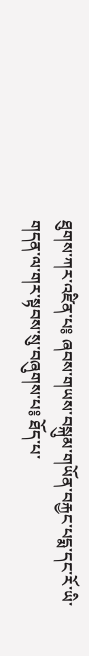ཐུགས་ཀར་འཛིན་པ༔ ཞབས་གཡས་བསྐུམ་གཡོན་བརྐྱང་པདྨ་དང་རོ་ཡི་གདན་ལ་གར་སྟབས་སུ་བཞུགས་པ༔ ཐོད་པ་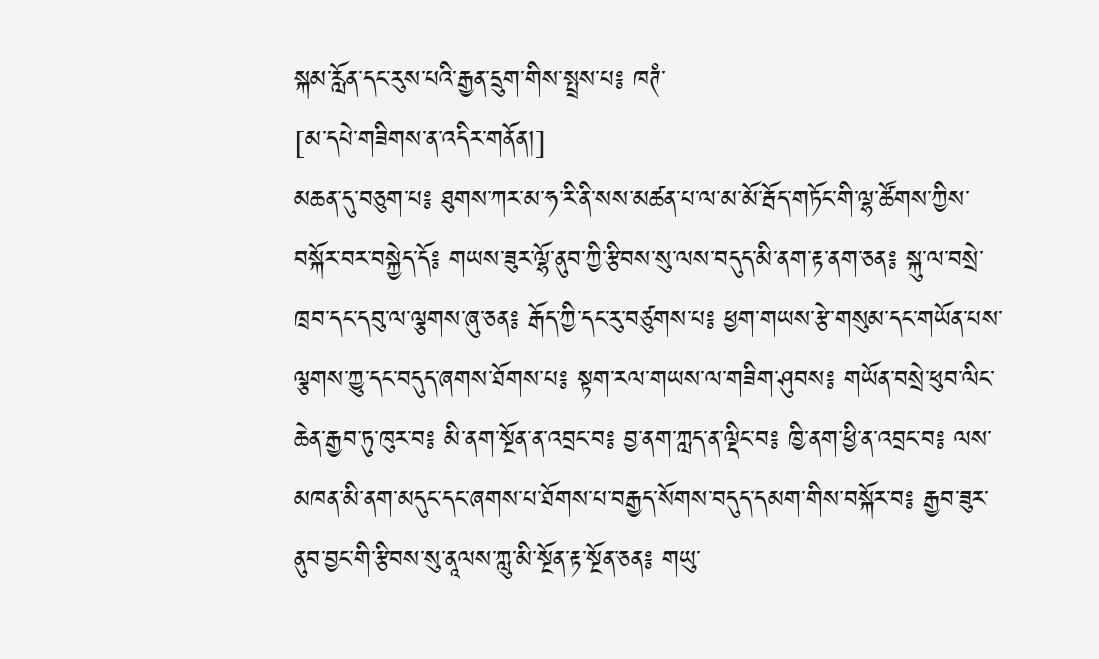སྐམ་རློན་དང་རུས་པའི་རྒྱན་དྲུག་གིས་སྤྲས་པ༔ ཁཊཾ་
[མ་དཔེ་གཟིགས་ན་འདིར་གནོན།]
མཆན་དུ་བཅུག་པ༔ ཐུགས་ཀར་མ་ཧ་རི་ནི་སས་མཚན་པ་ལ་མ་མོ་རྦོད་གཏོང་གི་ལྷ་ཚོགས་ཀྱིས་བསྐོར་བར་བསྐྱེད་དོ༔ གཡས་ཟུར་ལྷོ་ནུབ་ཀྱི་རྩིབས་སུ་ལས་བདུད་མི་ནག་རྟ་ནག་ཅན༔ སྐུ་ལ་བསྲེ་ཁྲབ་དང་དབུ་ལ་ལྕགས་ཞུ་ཅན༔ རྒོད་ཀྱི་དང་རུ་བཙུགས་པ༔ ཕྱག་གཡས་རྩེ་གསུམ་དང་གཡོན་པས་ལྕགས་ཀྱུ་དང་བདུད་ཞགས་ཐོགས་པ༔ སྟག་རལ་གཡས་ལ་གཟིག་ཤུབས༔ གཡོན་བསྲེ་ཕུབ་ལིང་ཆེན་རྒྱབ་ཏུ་ཁུར་བ༔ མི་ནག་སྔོན་ན་འབྲང་བ༔ བྱ་ནག་ཀླད་ན་ལྡིང་བ༔ ཁྱི་ནག་ཕྱི་ན་འབྲང་བ༔ ལས་མཁན་མི་ནག་མདུང་དང་ཞགས་པ་ཐོགས་པ་བརྒྱད་སོགས་བདུད་དམག་གིས་བསྐོར་བ༔ རྒྱབ་ཟུར་ནུབ་བྱང་གི་རྩིབས་སུ་ནཱལས་ཀླུ་མི་སྔོན་རྟ་སྔོན་ཅན༔ གཡུ་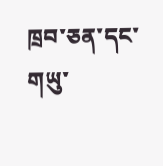ཁྲབ་ཅན་དང་གཡུ་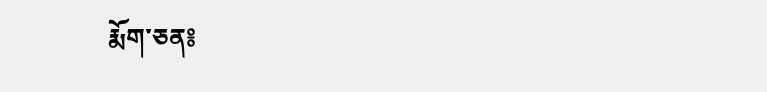རྨོག་ཅན༔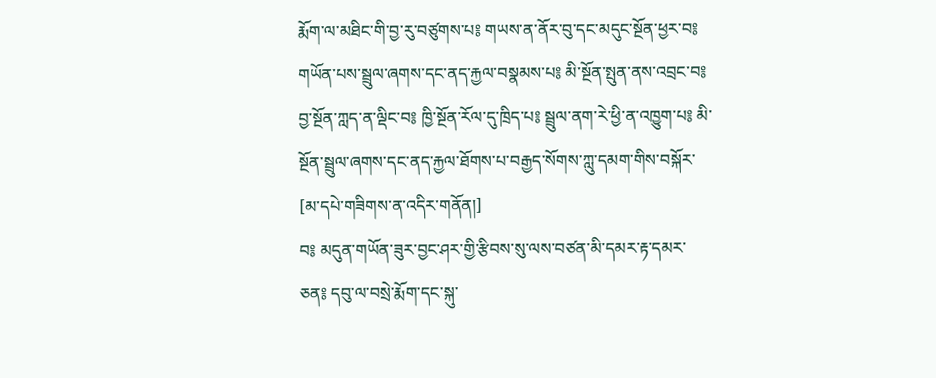རྨོག་ལ་མཐིང་གི་བྱ་རུ་བཙུགས་པ༔ གཡས་ན་ནོར་བུ་དང་མདུང་སྔོན་ཕྱར་བ༔ གཡོན་པས་སྦྲུལ་ཞགས་དང་ནད་རྐྱལ་བསྣམས་པ༔ མི་སྔོན་སྤུན་ནས་འབྲང་བ༔ བྱ་སྔོན་ཀླད་ན་ལྡིང་བ༔ ཁྱི་སྔོན་རོལ་དུ་ཁྲིད་པ༔ སྦྲུལ་ནག་རེ་ཕྱི་ན་འཁྱུག་པ༔ མི་སྔོན་སྦྲུལ་ཞགས་དང་ནད་རྐྱལ་ཐོགས་པ་བརྒྱད་སོགས་ཀླུ་དམག་གིས་བསྐོར་
[མ་དཔེ་གཟིགས་ན་འདིར་གནོན།]
བ༔ མདུན་གཡོན་ཟུར་བྱང་ཤར་གྱི་རྩིབས་སུ་ལས་བཙན་མི་དམར་རྟ་དམར་ཅན༔ དབུ་ལ་བསྲེ་རྨོག་དང་སྐུ་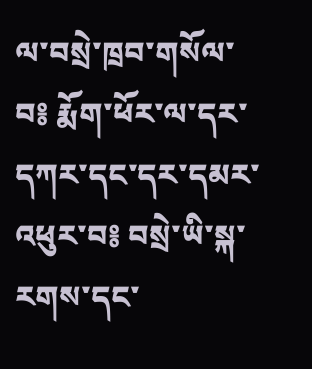ལ་བསྲེ་ཁྲབ་གསོལ་བ༔ རྨོག་ཕོར་ལ་དར་དཀར་དང་དར་དམར་འཕུར་བ༔ བསྲེ་ཡི་སྐ་རགས་དང་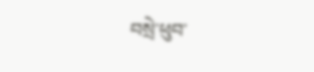བསྲེ་ཕུབ་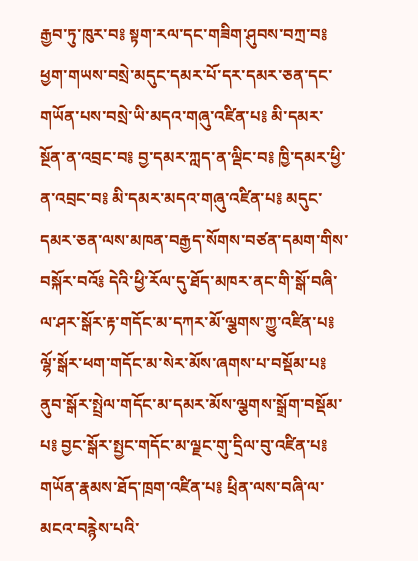རྒྱབ་ཏུ་ཁུར་བ༔ སྟག་རལ་དང་གཟིག་ཤུབས་བཀྲ་བ༔ ཕྱག་གཡས་བསྲེ་མདུང་དམར་པོ་དར་དམར་ཅན་དང་གཡོན་པས་བསྲེ་ཡི་མདའ་གཞུ་འཛིན་པ༔ མི་དམར་སྔོན་ན་འབྲང་བ༔ བྱ་དམར་ཀླད་ན་ལྡིང་བ༔ ཁྱི་དམར་ཕྱི་ན་འབྲང་བ༔ མི་དམར་མདའ་གཞུ་འཛིན་པ༔ མདུང་དམར་ཅན་ལས་མཁན་བརྒྱད་སོགས་བཙན་དམག་གིས་བསྐོར་བའོ༔ དེའི་ཕྱི་རོལ་དུ་ཐོད་མཁར་ནང་གི་སྒོ་བཞི་ལ་ཤར་སྒོར་རྟ་གདོང་མ་དཀར་མོ་ལྕགས་ཀྱུ་འཛིན་པ༔ ལྷོ་སྒོར་ཕག་གདོང་མ་སེར་མོས་ཞགས་པ་བསྡོམ་པ༔ ནུབ་སྒོར་སྤྲེལ་གདོང་མ་དམར་མོས་ལྕགས་སྒྲོག་བསྡོམ་པ༔ བྱང་སྒོར་སྤྱང་གདོང་མ་ལྗང་གུ་དྲིལ་བུ་འཛིན་པ༔ གཡོན་རྣམས་ཐོད་ཁྲག་འཛིན་པ༔ ཕྲིན་ལས་བཞི་ལ་མངའ་བརྙེས་པའི་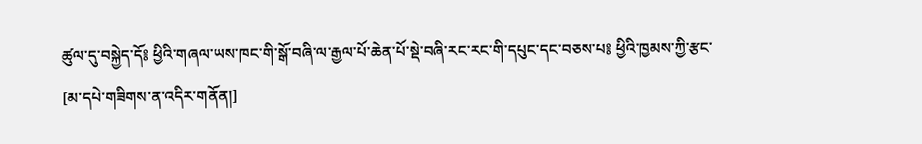ཚུལ་དུ་བསྐྱེད་དོ༔ ཕྱིའི་གཞལ་ཡས་ཁང་གི་སྒོ་བཞི་ལ་རྒྱལ་པོ་ཆེན་པོ་སྡེ་བཞི་རང་རང་གི་དཔུང་དང་བཅས་པ༔ ཕྱིའི་ཁྱམས་ཀྱི་རྩང་
[མ་དཔེ་གཟིགས་ན་འདིར་གནོན།]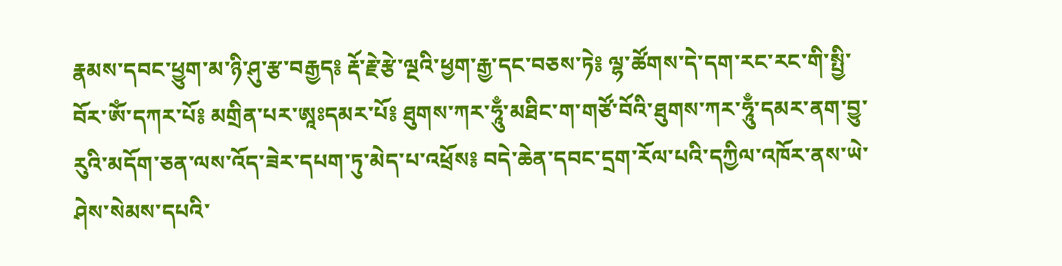རྣམས་དབང་ཕྱུག་མ་ཉི་ཤུ་རྩ་བརྒྱད༔ རྡོ་རྗེ་རྩེ་ལྔའི་ཕྱག་རྒྱ་དང་བཅས་ཏེ༔ ལྷ་ཚོགས་དེ་དག་རང་རང་གི་སྤྱི་བོར་ཨོཾ་དཀར་པོ༔ མགྲིན་པར་ཨཱཿདམར་པོ༔ ཐུགས་ཀར་ཧཱུྃ་མཐིང་ག་གཙོ་བོའི་ཐུགས་ཀར་ཧཱུྃ་དམར་ནག་བྱུ་རུའི་མདོག་ཅན་ལས་འོད་ཟེར་དཔག་ཏུ་མེད་པ་འཕྲོས༔ བདེ་ཆེན་དབང་དྲག་རོལ་པའི་དཀྱིལ་འཁོར་ནས་ཡེ་ཤེས་སེམས་དཔའི་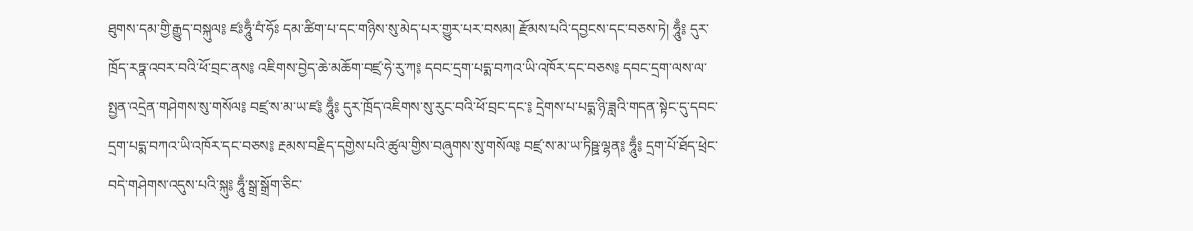ཐུགས་དམ་གྱི་རྒྱུད་བསྐུལ༔ ཛཿཧཱུྃ་བཾ་ཧོཿ དམ་ཚིག་པ་དང་གཉིས་སུ་མེད་པར་གྱུར་པར་བསམ། རྫོམས་པའི་དབྱངས་དང་བཅས་ཏེ། ཧཱུྃ༔ དུར་ཁྲོད་རཏྣ་འབར་བའི་ཕོ་བྲང་ནས༔ འཇིགས་བྱེད་ཆེ་མཆོག་བཛྲ་ཧེ་རུ་ཀ༔ དབང་དྲག་པདྨ་བཀའ་ཡི་འཁོར་དང་བཅས༔ དབང་དྲག་ལས་ལ་སྤྱན་འདྲེན་གཤེགས་སུ་གསོལ༔ བཛྲ་ས་མ་ཡ་ཛ༔ ཧཱུྃ༔ དུར་ཁྲོད་འཇིགས་སུ་རུང་བའི་ཕོ་བྲང་དང་༔ དྲེགས་པ་པདྨ་ཉི་ཟླའི་གདན་སྟེང་དུ་དབང་དྲག་པདྨ་བཀའ་ཡི་འཁོར་དང་བཅས༔ རྔམས་བརྗིད་དགྱེས་པའི་ཚུལ་གྱིས་བཞུགས་སུ་གསོལ༔ བཛྲ་ས་མ་ཡ་ཏིཥྛ་ལྷན༔ ཧཱུྃ༔ དྲག་པོ་ཐོད་ཕྲེང་བདེ་གཤེགས་འདུས་པའི་སྐུ༔ ཧཱུྃ་སྒྲ་སྒྲོག་ཅིང་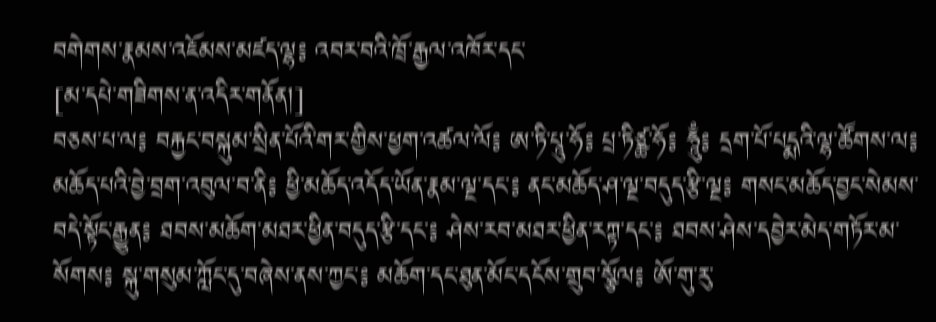བགེགས་རྣམས་འཇོམས་མཛད་ལྷ༔ འབར་བའི་ཁྲོ་རྒྱལ་འཁོར་དང་
[མ་དཔེ་གཟིགས་ན་འདིར་གནོན།]
བཅས་པ་ལ༔ བརྐྱང་བསྐུམ་སྲིན་པོའི་གར་གྱིས་ཕྱག་འཚལ་ལོ༔ ཨ་ཏི་པཱུ་ཧོ༔ པྲ་ཏིཙྪ་ཧོ༔ ཧཱུྃ༔ དྲག་པོ་པདྨའི་ལྷ་ཚོགས་ལ༔ མཆོད་པའི་བྱེ་བྲག་འབུལ་བ་ནི༔ ཕྱི་མཆོད་འདོད་ཡོན་རྣམ་ལྔ་དང་༔ ནང་མཆོད་ཤ་ལྔ་བདུད་རྩི་ལྔ༔ གསང་མཆོད་བྱང་སེམས་བདེ་སྟོང་རྒྱུན༔ ཐབས་མཆོག་མཐར་ཕྱིན་བདུད་རྩི་དང་༔ ཤེས་རབ་མཐར་ཕྱིན་རཀྟ་དང་༔ ཐབས་ཤེས་དབྱེར་མེད་གཏོར་མ་སོགས༔ སྐུ་གསུམ་ཀློང་དུ་བཞེས་ནས་ཀྱང་༔ མཆོག་དང་ཐུན་མོང་དངོས་གྲུབ་སྩོལ༔ ཨོ་གུ་རུ་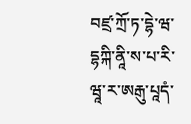བཛྲ་ཀྲོ་ཏ་དྷེ་ཝ་དྷཀྐི་ནཱི་ས་པ་རི་ཝཱ་ར་ཨརྒུ་པཱདཾ་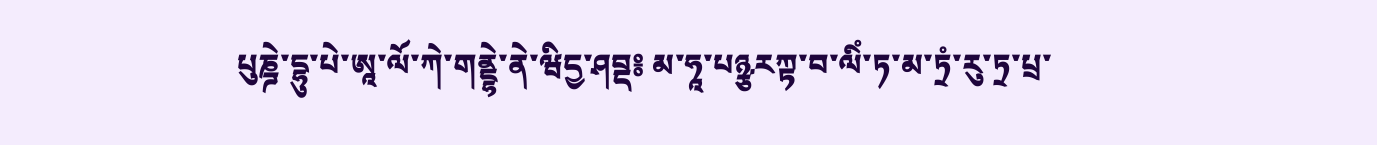པུཎྜེ་དྷུ་པེ་ཨཱ་ལོ་ཀེ་གནྡྷེ་ནེ་ཝིདྱ་ཤབྡ༔ མ་ཧཱ་པཉྩརཀྟ་བ་ལིཾ་ཏ་མ་ཏྲཾ་རུ་ཏྲ་པྲ་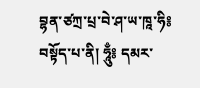བྷན་ཙཀྲ་པྲ་བེ་ཤ་ཡ་ཁཱ་ཧི༔ བསྟོད་པ་ནི། ཧཱུྃ༔ དམར་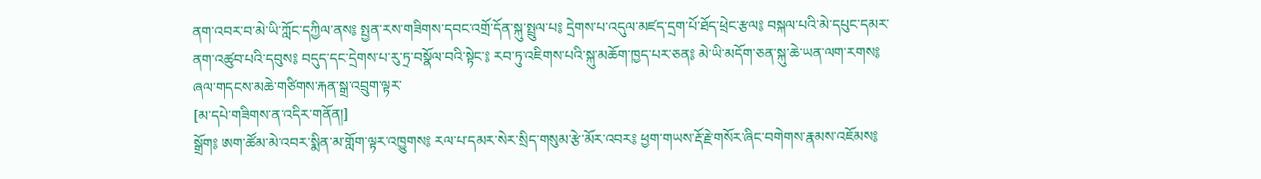ནག་འབར་བ་མེ་ཡི་ཀློང་དཀྱིལ་ནས༔ སྤྱན་རས་གཟིགས་དབང་འགྲོ་དོན་སྐུ་སྤྲུལ་པ༔ དྲེགས་པ་འདུལ་མཛད་དྲག་པོ་ཐོད་ཕྲེང་རྩལ༔ བསྐལ་པའི་མེ་དཔུང་དམར་ནག་འཚུབ་པའི་དབུས༔ བདུད་དང་དྲེགས་པ་རུ་ཏྲ་བསྣོལ་བའི་སྟེང་༔ རབ་ཏུ་འཇིགས་པའི་སྐུ་མཆོག་ཁྱད་པར་ཅན༔ མེ་ཡི་མདོག་ཅན་སྐུ་ཆེ་ཡན་ལག་རགས༔ ཞལ་གདངས་མཆེ་གཙིགས་རྐན་སྒྲ་འབྲུག་ལྟར་
[མ་དཔེ་གཟིགས་ན་འདིར་གནོན།]
སྒྲོག༔ ཨག་ཚོམ་མེ་འབར་སྨིན་མ་གློག་ལྟར་འཁྱུགས༔ རལ་པ་དམར་སེར་སྲིད་གསུམ་རྩེ་མོར་འབར༔ ཕྱག་གཡས་རྡོ་རྗེ་གསོར་ཞིང་བགེགས་རྣམས་འཇོམས༔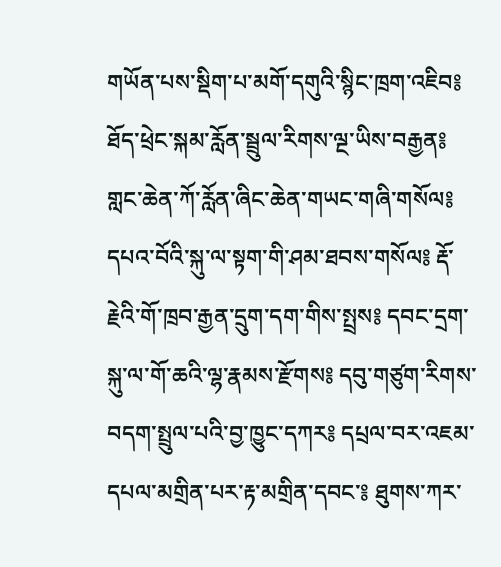གཡོན་པས་སྡིག་པ་མགོ་དགུའི་སྙིང་ཁྲག་འཇིབ༔ ཐོད་ཕྲེང་སྐམ་རློན་སྦྲུལ་རིགས་ལྔ་ཡིས་བརྒྱན༔ གླང་ཆེན་ཀོ་རློན་ཞིང་ཆེན་གཡང་གཞི་གསོལ༔ དཔའ་བོའི་སྐུ་ལ་སྟག་གི་ཤམ་ཐབས་གསོལ༔ རྡོ་རྗེའི་གོ་ཁྲབ་རྒྱན་དྲུག་དག་གིས་སྤྲས༔ དབང་དྲག་སྐུ་ལ་གོ་ཆའི་ལྷ་རྣམས་རྫོགས༔ དབུ་གཙུག་རིགས་བདག་སྤྲུལ་པའི་བྱ་ཁྱུང་དཀར༔ དཔྲལ་བར་འཇམ་དཔལ་མགྲིན་པར་རྟ་མགྲིན་དབང་༔ ཐུགས་ཀར་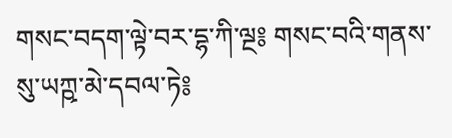གསང་བདག་ལྟེ་བར་དྷ་ཀི་ལྔ༔ གསང་བའི་གནས་སུ་ཡཀྵ་མེ་དབལ་ཏེ༔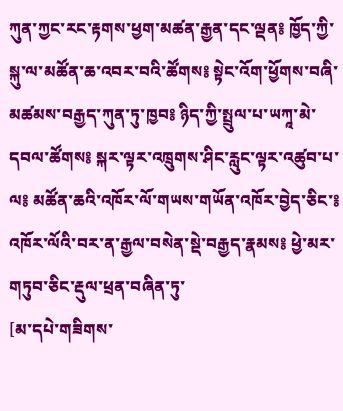ཀུན་ཀྱང་རང་རྟགས་ཕྱག་མཚན་རྒྱན་དང་ལྡན༔ ཁྱོད་ཀྱི་སྐུ་ལ་མཚོན་ཆ་འབར་བའི་ཚོགས༔ སྟེང་འོག་ཕྱོགས་བཞི་མཚམས་བརྒྱད་ཀུན་ཏུ་ཁྱབ༔ ཉིད་ཀྱི་སྤྲུལ་པ་ཡཀཱ་མེ་དབལ་ཚོགས༔ སྐར་ལྟར་འཁྲུགས་ཤིང་རླུང་ལྟར་འཚུབ་པ་ལ༔ མཚོན་ཆའི་འཁོར་ལོ་གཡས་གཡོན་འཁོར་བྱེད་ཅིང་༔ འཁོར་ལོའི་བར་ན་རྒྱལ་བསེན་སྡེ་བརྒྱད་རྣམས༔ ཕྱེ་མར་གཏུབ་ཅིང་རྡུལ་ཕྲན་བཞིན་ཏུ་
[མ་དཔེ་གཟིགས་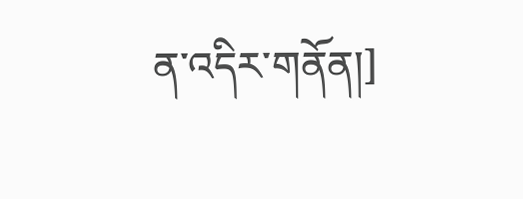ན་འདིར་གནོན།]